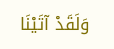وَلَقَدْ آتَيْنَا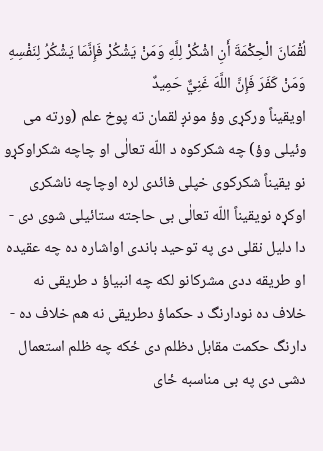لُقْمَانَ الْحِكْمَةَ أَنِ اشْكُرْ لِلَّهِ وَمَنْ يَشْكُرْ فَإِنَّمَا يَشْكُرُ لِنَفْسِهِ وَمَنْ كَفَرَ فَإِنَّ اللَّهَ غَنِيٌّ حَمِيدٌ
اویقیناً ورکړی وؤ مونږ لقمان ته پوخ علم (ورته می وئیلی وؤ) چه شکرکوه د اللّه تعالٰی او چاچه شکراوکړو نو یقیناً شکرکوی خپلی فائدی لره اوچاچه ناشکری اوکړه نویقیناً اللّه تعالٰی بی حاجته ستائیلی شوی دی -
دا دلیل نقلی دی په توحید باندی اواشاره ده چه عقیده او طریقه ددی مشرکانو لکه چه انبیاؤ د طریقی نه خلاف ده نودارنگ د حکماؤ دطریقی نه هم خلاف ده - دارنگ حکمت مقابل دظلم دی ځکه چه ظلم استعمال دشی دی په بی مناسبه ځای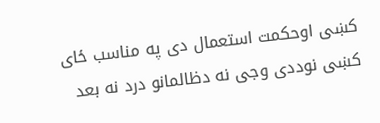کښی اوحکمت استعمال دی په مناسب ځای کښی نوددی وجی نه دظالمانو درد نه بعد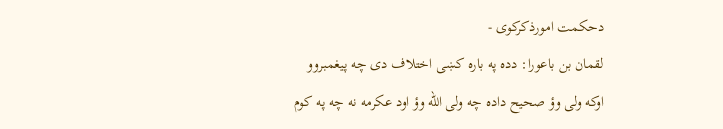دحکمت امورذکرکوی -
لقمان بن باعورا: دده په باره کښی اختلاف دی چه پیغمبروو اوکه ولی وؤ صحیح داده چه ولی اللّه وؤ اود عکرمه نه چه په کوم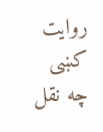روایت کښی چه نقل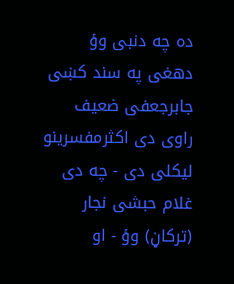ده چه دنبی وؤ دهغی په سند کښی جابرجعفی ضعیف راوی دی اکثرمفسرینو لیکلی دی - چه دی غلام حبشی نجار (ترکاڼ) وؤ - او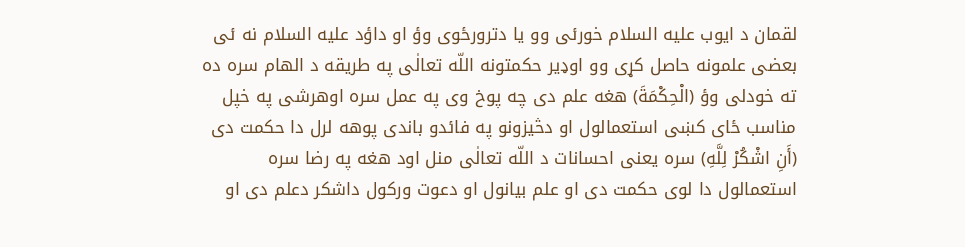لقمان د ایوب علیه السلام خورئی وو یا دترورځوی وؤ او داؤد علیه السلام نه ئی بعضی علمونه حاصل کړی وو اوډیر حکمتونه اللّه تعالٰی په طریقه د الهام سره ده ته خودلی وؤ (الْحِكْمَةَ) هغه علم دی چه پوخ وی په عمل سره اوهرشی په خپل مناسب ځای کښی استعمالول او دڅیزونو په فائدو باندی پوهه لرل دا حکمت دی (أَنِ اشْكُرْ لِلَّهِ) سره یعنی احسانات د اللّه تعالٰی منل اود هغه په رضا سره استعمالول دا لوی حکمت دی او علم بیانول او دعوت ورکول داشکر دعلم دی او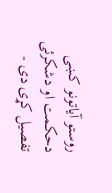روستو آیاتونو کښی دحکمت او دشکرئی تفصیل کړی دی -